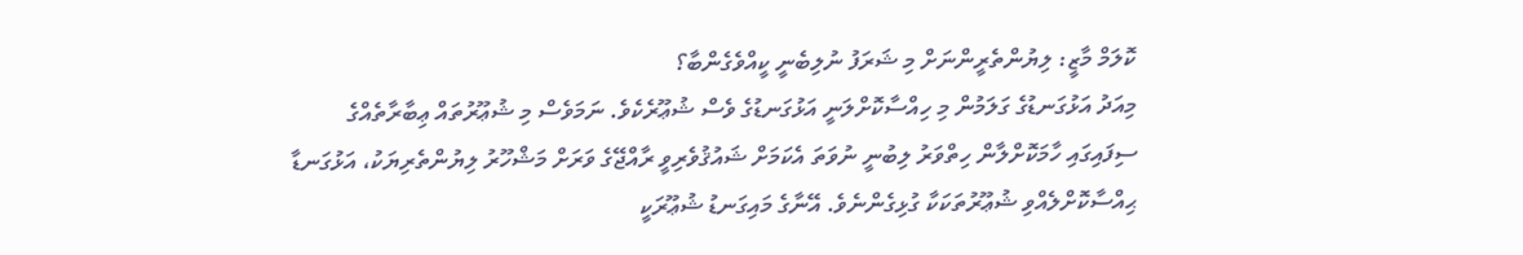ކޮލަމް މާޒީ: ލިޔުންތެރީންނަށް މި ޝަރަފު ނުލިބެނީ ކީއްވެގެންބާ؟
މިއަދު އަޅުގަނޑުގެ ގަލަމުން މި ހިއްސާކޮށްލަނީ އަޅުގަނޑުގެ ވެސް ޝުޢޫރެކެވެ. ނަމަވެސް މި ޝުޢޫރުތައް ޢިބާރާތެއްގެ ސިފައިގައި ހާމަކޮށްލާން ހިތްވަރު ލިބުނީ ނުވަތަ އެކަމަށް ޝައުޤުވެރިވީ ރާއްޖޭގެ ވަރަށް މަޝްހޫރު ލިޔުންތެރިޔަކު، އަޅުގަނޑާ ޙިއްސާކޮށްލެއްވި ޝުޢޫރުތަކަކާ ގުޅިގެންނެވެ. އޭނާގެ މައިގަނޑު ޝުޢޫރަކީ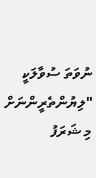ނުވަތަ ސުވާލަކީ "ލިޔުންތެރީންނަށް މި ޝަރަފު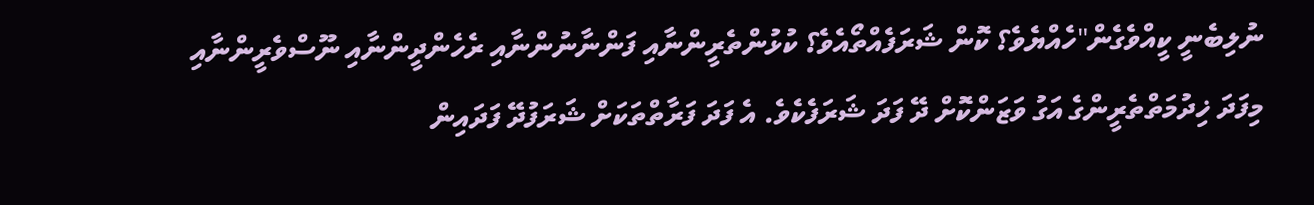ނުލިބެނީ ކީއްވެގެން"ހެއްޔެވެ؟ ކޮން ޝަރަފެއްތޯއެވެ؟ ކުޅުންތެރީންނާއި ފަންނާނުންނާއި ރެހެންދީންނާއި ނޫސްވެރީންނާއި މިފަދަ ޚިދުމަތްތެރީންގެ އަގު ވަޒަންކޮށް ދޭ ފަދަ ޝަރަފެކެވެ. އެ ފަދަ ފަރާތްތަކަށް ޝަރަފުދޭ ފަދައިން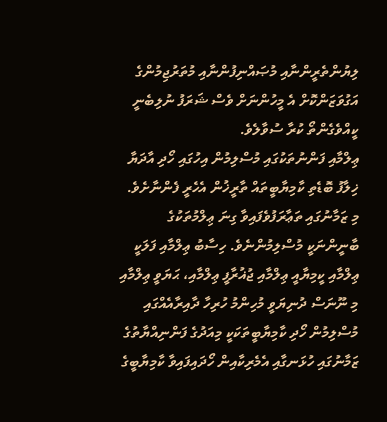ލިޔުންތެރީންނާއި މުޞައްނިފުންނާއި މުތަރުޖިމުންގެ އަގުވަޒަންކޮށް އެ މީހުންނަށް ވެސް ޝަރަފު ނުލިބެނީ ކީއްވެގެންތޯ ކުރާ ސުވާލެވެ.
ޢިލްމާއި ފަންނުތަކުގައި މުސްލިމުން އިހުގައި ހޯދި އާދަޔާ ޚިލާފު ބޮޑެތި ކާމިޔާބީތައް ތާރީޚުން އެހެރީ ފެންނާށެވެ. މި ޒަމާނުގައި ތަޢާރަފުވެފައިވާ ގިނަ ޢިލްމުތަކުގެ ބާނީންނަކީ މުސްލިމުންނެވެ. ހިސާބު ޢިލްމާއި ފަލަކީ ޢިލްމާއި ކީމިޔާއީ ޢިލްމާއި ޖުޣުރާފީ ޢިލްމާއި، ޙަޔަވީ ޢިލްމާއި މި ނޫނަސް ދުނިޔަވީ މުހިންމު ހުރިހާ ދާއިރާއެއްގައި މުސްލިމުން ހޯދި ކާމިޔާބީތަކަކީ މިއަދުގެ ފަންނިއްޔާތުގެ ޒަމާނުގައި ހުޅަނގާއި އެމެރިކާއިން ހޯދައިފައިވާ ކާމިޔާބީގެ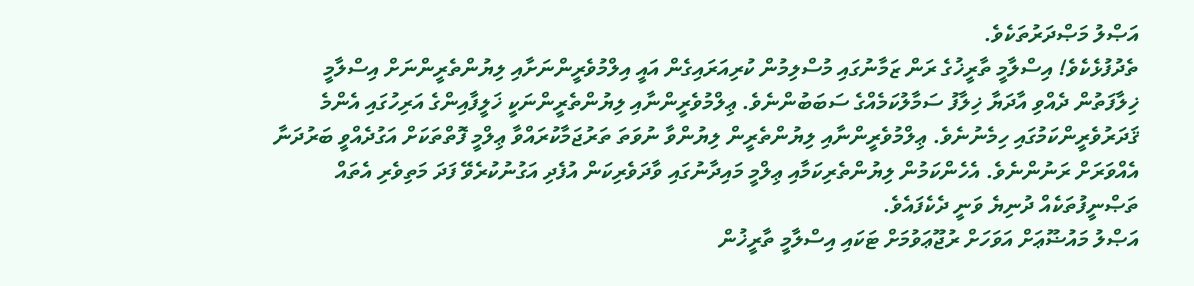އަޞްލު މަޞްދަރުތަކެވެ.
ތެދުފުޅެކެވެ! އިސްލާމީ ތާރީޚުގެ ރަން ޒަމާނުގައި މުސްލިމުން ކުރިއަރައިގެން އައީ އިލްމުވެރީންނަށާއި ލިޔުންތެރީންނަށް އިސްލާމީ ޚިލާފަތުން ދެއްވި އާދަޔާ ޚިލާފު ސަމާލުކަމެއްގެ ސަބަބުންނެވެ. ޢިލްމުވެރީންނާއި ލިޔުންތެރީންނަކީ ޚަލީފާއިންގެ އަރިހުގައި އެންމެ ޤަދަރުވެރީންކަމުގައި ހިމެނުނެވެ. ޢިލްމުވެރީންނާއި ލިޔުންތެރީން ލިޔުންވާ ނުވަތަ ތަރުޖަމާކުރައްވާ ޢިލްމީ ފޮތްތަކަށް އަގުދެއްވީ ބަރުދަނާ އެއްވަރަށް ރަނުންނެވެ. އެހެންކަމުން ލިޔުންތެރިކަމާއި ޢިލްމީ މައިދާނުގައި ވާދަވެރިކަން އުފެދި އަގުނުކުރެވޭ ފަދަ މަތިވެރި އެތައް ތަޞްނީފުތަކެއް ދުނިޔެ ވަނީ ދެކެފައެވެ.
އަޞްލު މައުޟޫޢަށް އަވަހަށް ރުޖޫޢަވުމަށް ޓަކައި އިސްލާމީ ތާރީޚުން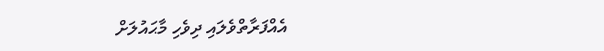އެއްފަރާތްވެލައި ދިވެހި މާޙައުލަށް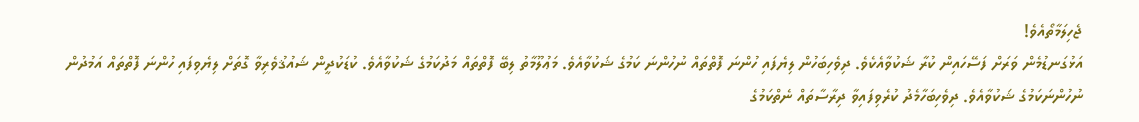ޖެހިލަމާތޯއެވެ!
އަޅުގަނޑުމެން ވަރަށް ފަސޭހައިން ކުރާ ޝަކުވާއެކެވެ. ދިވެހިބަހުން ލިޔެފައި ހުންނަ ފޮތްތައް ނުހުންނަ ކަމުގެ ޝަކުވާއެވެ. މަޢުލޫމާތު ލިބޭ ފޮތްތައް މަދުކަމުގެ ޝަކުވާއެވެ. ކުޑަކުދީން ޝައުޤުވެރިވާ ގޮތަށް ލިޔެވިފައި ހުންނަ ފޮތްތައް އަމުދުން ނުހުންނަކަމުގެ ޝަކުވާއެވެ. ދިވެހިބަހާމެދު ކުރެވިފައިވާ ދިރާސާތައް ނެތްކަމުގެ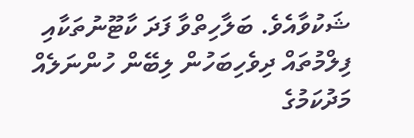ޝަކުވާއެވެ. ބަލާހިތްވާ ފަދަ ކާޓޫނުތަކާއި ފިލްމުތައް ދިވެހިބަހުން ލިބޭން ހުންނަލެއް މަދުކަމުގެ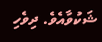ޝަކުވާއެވެ. ދިވެހި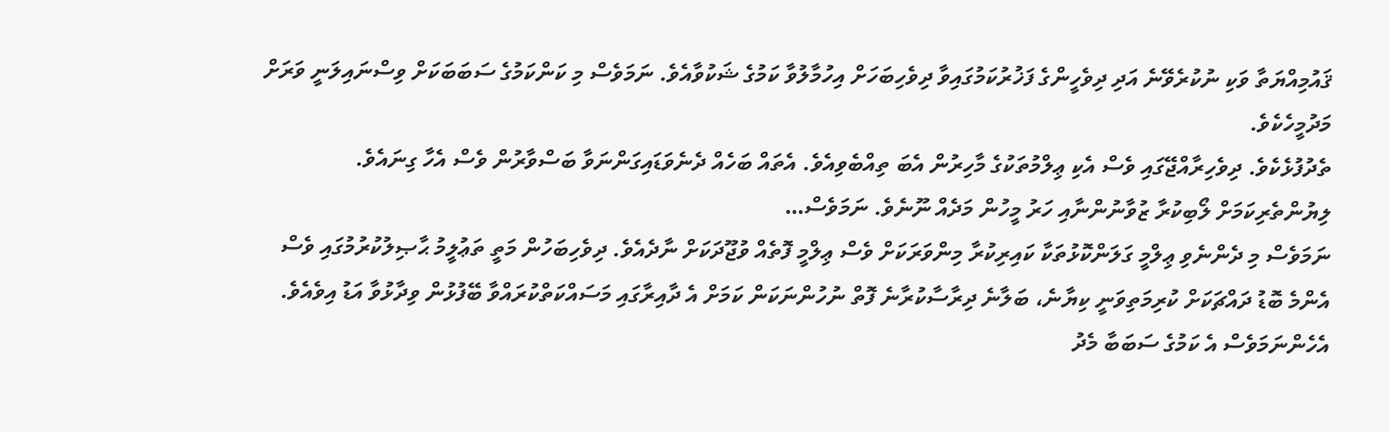ޤައުމިއްޔަތާ ވަކި ނުކުރެވޭނެ އަދި ދިވެހީންގެ ފަޚުރުކަމުގައިވާ ދިވެހިބަހަށް އިހުމާލުވާ ކަމުގެ ޝަކުވާއެވެ. ނަމަވެސް މި ކަންކަމުގެ ސަބަބަކަށް ވިސްނައިލަނީ ވަރަށް މަދުމީހެކެވެ.
ތެދުފުޅެކެވެ. ދިވެހިރާއްޖޭގައި ވެސް އެކި ޢިލްމުތަކުގެ މާހިރުން އެބަ ތިއްބެވިއެވެ. އެތައް ބަހެއް ދެނެވަޑައިގަންނަވާ ބަސްވާރުން ވެސް އެހާ ގިނައެވެ. ލިޔުންތެރިކަމަށް ލޯބިކުރާ ޒުވާނުންނާއި ހަރު މީހުން މަދެއް ނޫނެވެ. ނަމަވެސް…
ނަމަވެސް މި ދެންނެވި ޢިލްމީ ގަލަންކޮޅުތަކާ ކައިރިކުރާ މިންވަރަކަށް ވެސް ޢިލްމީ ފޮތެއް ވުޖޫދަކަށް ނާދެއެވެ. ދިވެހިބަހުން މަތީ ތަޢުލީމު ޙާޞިލުކުރުމުގައި ވެސް އެންމެ ބޮޑު ދައްޗަކަށް ކުރިމަތިވަނީ ކިޔާނެ، ބަލާނެ ދިރާސާކުރާނެ ފޮތް ނުހުންނަކަން ކަމަށް އެ ދާއިރާގައި މަސައްކަތްކުރައްވާ ބޭފުޅުން ވިދާޅުވާ އަޑު އިވެއެވެ. އެހެންނަމަވެސް އެ ކަމުގެ ސަބަބާ މެދު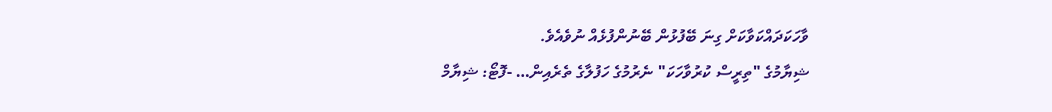ވާހަކަދައްކަވާކަށް ގިނަ ބޭފުޅުން ބޭނުންފުޅެއް ނުވެއެވެ.
ޝިޔާމުގެ "ތިރީސް ކުރުވާހަކަ" ނެރުމުގެ ހަފުލާގެ ތެރެއިން… -ފޮޓޯ: ޝިޔާމް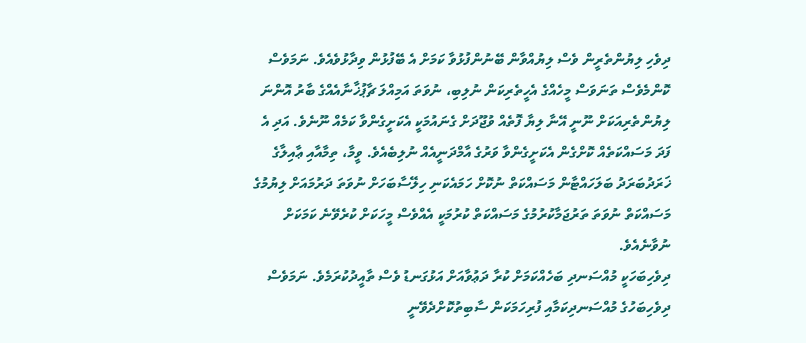ދިވެހި ލިޔުންތެރީން ވެސް ލިޔުއްވާން ބޭނުންފުޅުވާ ކަމަށް އެ ބޭފުޅުން ވިދާޅުވެއެވެ. ނަމަވެސް ކޮންމެވެސް ތަނަވަސް މީހެއްގެ އެހީތެރިކަން ނުލިބި، ނުވަތަ އަމިއްލަ ޗާޕުޚާނާއެއްގެ ބާރު އޮންނަ ލިޔުންތެރިއަކަށް ނޫނީ އޭނާ ލިޔާ ފޮތެއް ވުޖޫދަށް ގެނައުމަކީ އެކަށީގެންވާ ކަމެއް ނޫނެވެ. އަދި އެ ފަދަ މަސައްކަތެއް ކޮށްގެން އެކަށީގެންވާ ވަރުގެ އާމްދަނީއެއް ނުލިބެއެވެ. ވީމާ، ތިމާއާއި ޢާއިލާގެ ޚަރަދުބަރަދު ބަލަހައްޓާން މަސައްކަތް ނުކޮށް ހަމައެކަނި ހިލޭސާބަހަށް ނުވަތަ ދަރުމައަށް ލިޔުމުގެ މަސައްކަތް ނުވަތަ ތަރުޖަމާކުރުމުގެ މަސައްކަތް ކުރުމަކީ އެއްވެސް މީހަކަށް ކުރެވޭނެ ކަމަކަށް ނުވާނެއެވެ.
ދިވެހިބަހަކީ މުއްސަނދި ބަހެއްކަމަށް ކުރާ ދަޢުވާއަށް އަޅުގަނޑު ވެސް ތާއީދުކުރަމެވެ. ނަމަވެސް ދިވެހިބަހުގެ މުއްސަނދިކަމާއި ފުރިހަމަކަން ސާބިތުކޮށްދެވޭނީ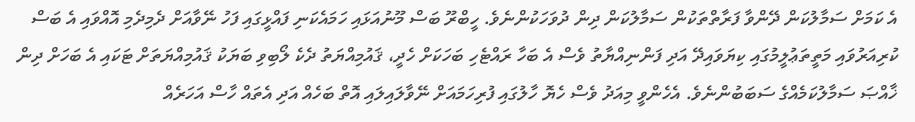އެ ކަމަށް ސަމާލުކަން ދޭންވާ ފަރާތްތަކުން ސަމާލުކަން ދިން ދުވަހަކުންނެވެ. ހީބްރޫ ބަސް މޫނުއަޅައި ހަމައެކަނި ފައްޅީގައި ފަހު ނޭވާއަށް ދެމިދެމި އޮއްވައި އެ ބަސް ކުރިއަރުވައި މަތީތަޢުލީމުގައި ކިޔަވައިދޭ އަދި ފަންނިއްޔާތު ވެސް އެ ބަހާ ރައްޓެހި ބަހަކަށް ހެދީ، ޤައުމިއްޔަތު ދެކެ ލޯބިވި ބަޔަކު ޤައުމިއްޔަތަށް ޓަކައި އެ ބަހަށް ދިން ޚާއްޞަ ސަމާލުކަމެއްގެ ސަބަބުންނެވެ. އެހެންވީ މިއަދު ވެސް ހެޔޮ ހާލުގައި ފުރިހަމައަށް ނޭވާލައިލައި އޮތް ބަހެއް އަދި އެތައް ހާސް އަހަރެއް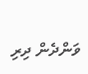ވަންދެން ދިރި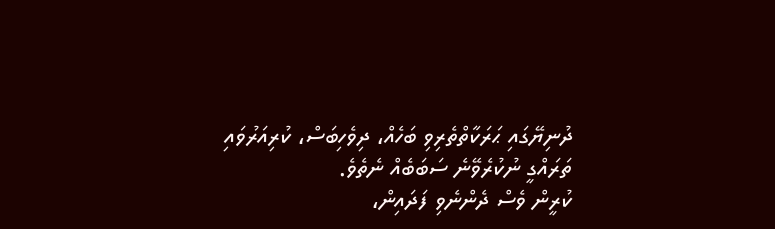ދުނިޔޭގައި ޙަރަކާތްތެރިވި ބަހެއް، ދިވެހިބަސް، ކުރިއަރުވައި ތަރައްގީ ނުކުރެވޭނެ ސަބަބެއް ނެތެވެ.
ކުރީން ވެސް ދެންނެވި ފަދައިން،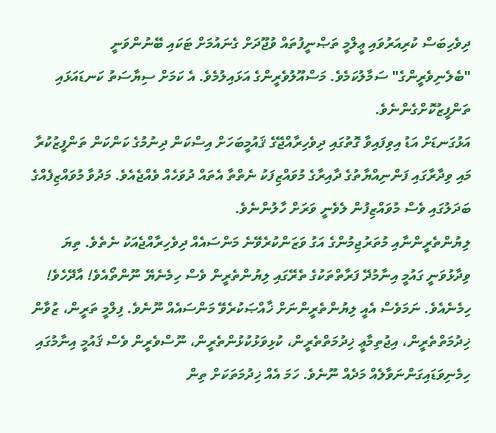ދިވެހިބަސް ކުރިއަރުވައި ޢީލްމީ ތަޞްނީފުތައް ވުޖޫދަށް ގެނައުމަށް ޓަކައި ބޭނުންވަނީ "ބެލެނިވެރީންގެ" ސަމާލުކަމެވެ. މަސްއޫލުވެރީންގެ އަޅައިލުމެވެ. އެ ކަމަށް ސިޔާސަތު ކަނޑައަޅައި ތަންފީޒުކޮށްގެންނެވެ.
އަޅުގަނޑަށް އަޑު އިވިފައިވާ ގޮތުގައި ދިވެހިރާއްޖޭގެ ޤައުމީބަހަށް އިސްކަން ދިނުމުގެ ކަންކަން ތަންފީޒުކުރާ މައި ވިދާރާގައި ފަންނިއްޔާތުގެ ދާއިރާގެ މުވައްޒިފަކު ނެތްތާ އެތައް ދުވަހެއް ވެއްޖެއެވެ. މަދުވާ މުވައްޒިފެއްގެ ބަދަލުގައި ވެސް މުވައްޒިފުން ލެވެނީ ވަރަށް ހާލުންނެވެ.
ލިޔުންތެރީންނާއި މުތަރުޖިމުންގެ އަގު ވަޒަންކުރެވޭނެ މަންސައެއް ދިވެހިރާއްޖެއަކު ނެތެވެ. ތިޔަ ވިދާޅުވަނީ ގައުމީ އިނާމުދޭ ފަރާތްތަކުގެ ތެރޭގައި ލިޔުންތެރީން ވެސް ހިމެނެޔޭ ނޫންތޯއެވެ! އާދޭހެވެ! ހިމެނެއެވެ. ނަމަވެސް އެއީ ލިޔުންތެރީންނަށް ޚާއްޞަކުރެވޭ މަންސައެއް ނޫނެވެ. ފިލްމީ ތަރީން، ޒުވާން ޚިދުމަތްތެރީން، އިޖުތިމާޢީ ޚިދުމަތްތެރީން، ކުޅިވަޅުކުޅުންތެރީން، ނޫސްވެރީން ވެސް ޤައުމީ އިނާމުގައި ހިމެނިވަޑައިގަންނަވާލެއް މަދެއް ނޫނެވެ. ހަމަ އެއް ޚިދުމަތަކަށް ތިން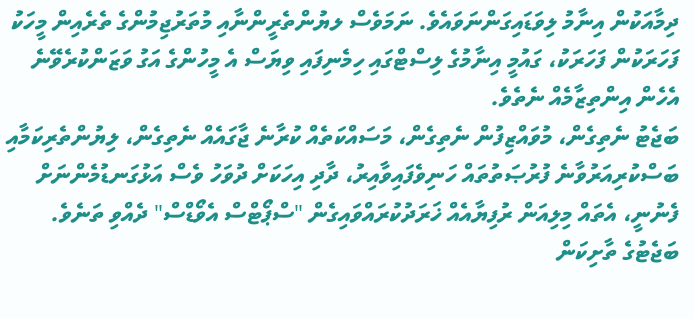ދިމާއަކުން އިނާމު ލިވަޑައިގަންނަވައެވެ. ނަމަވެސް ލޔުންތެރީންނާއި މުތަރުޖިމުންގެ ތެރެއިން މީހަކު ފަހަރަކުން ފަހަރަކު، ގައުމީ އިނާމުގެ ލިސްޓްގައި ހިމެނިފައި ވިޔަސް އެ މީހުންގެ އަގު ވަޒަންކުރެވޭނެ އެހެން އިންތިޒާމެއް ނެތެވެ.
ބަޖެޓު ނެތިގެން، މުވައްޒިފުން ނެތިގެން، މަސައްކަތެއް ކުރާނެ ޖާގައެއް ނެތިގެން، ލިޔުންތެރިކަމާއި ބަސްކުރިއަރުވާނެ ފުރުޞަތުތައް ހަނިވެފައިވާއިރު، ދާދި އިހަކަށް ދުވަހު ވެސް އަޅުގަނޑުމެންނަށް ފެނުނީ، އެތައް މިލިއަން ރުފިޔާއެއް ޚަރަދުކުރައްވައިގެން "ސްޕޯޓްސް އެވޯޑްސް" ދެއްވި ތަނެވެ. ބަޖެޓުގެ ތާށިކަން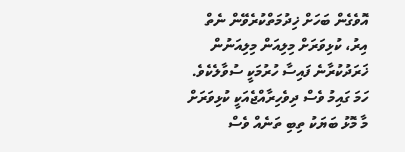އޮވެގެން ބަހަށް ޚިދުމަތްކުރެވޭން ނެތް އިރު، ކުޅިވަރަށް މިލިއަން މިލިއަނުން ޚަރަދުކުރާނެ ފައިސާ ހުރުމަކީ ސުވާލެކެވެ. ހަމަ ގައިމު ވެސް ދިވެހިރާއްޖެއަކީ ކުޅިވަރަށް މާ މޮޅު ބަޔަކު ތިބި ތަނެއް ވެސް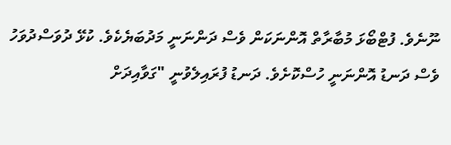ނޫނެވެ. ފުޓްބޯޅަ މުބާރާތް އޮންނަކަން ވެސް ދަންނަނީ މަދުބަޔެކެވެ. ކުޅޭ ދުވަސްދުވަހު ވެސް ދަނޑު އޮންނަނީ ހުސްކޮށެވެ. ދަނޑު ފުރައިލެވުނީ "ގަވާއިދަށް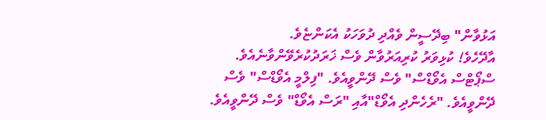އަޅުވާން" ބިދޭސީން ވެއްދި ދުވަހަކު އެކަންޏެވެ.
އާދޭހެވެ! ކުޅިވަރު ކުރިއަރުވާން ވެސް ޚަރަދުކުރެވޭންވާނެއެވެ. ސްޕޯޓްސް އެވޯޑްސް" ވެސް ދޭންވީއެވެ. "ފިލްމީ އެވޯޑްސް" ވެސް ދޭންވީއެވެ. "ރެހެންދި އެވޯޑް"އާއި "ރަސް އެވޯޑް" ވެސް ދޭންވީއެވެ.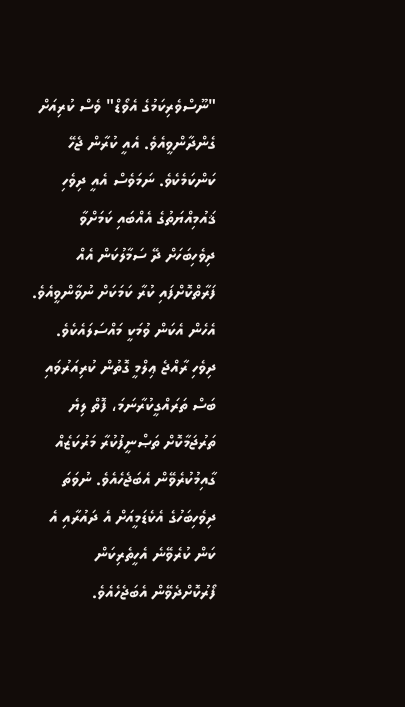"ނޫސްވެރިކަމުގެ އެވޯޑް" ވެސް ކުރިއަށް ގެންދާންވީއެވެ. އެއީ ކުރާން ޖެހޭ ކަންކަމެކެވެ. ނަމަވެސް އެއީ ދިވެހި ޤައުމިއްޔަތުގެ އެއްބައި ކަމަށްވާ ދިވެހިބަހަށް ދޭ ސަމާލުކަން އެއް ފަރާތްކޮށްފައި ކުރާ ކަމަކަށް ނުވާންވީއެވެ. އެހެން އެކަން ވުމަކީ މައްސަލައެކެވެ.
ދިވެހި ރާއްޖެ ޢިލްމީ ގޮތުން ކުރިއަރުވައި ބަސް ތަރައްގީކުރާނަމަ، ފޮތް ލިޔެ ތަރުޖަމާކޮށް ތަޞްނީފުކުރާ މަރުކަޒެއް ގާއިމުކުރެވޭން އެބަޖެހެއެވެ. ނުވަތަ ދިވެހިބަހުގެ އެކެޑަމީއަށް އެ ދައުރާއި އެ ކަން ކުރެވޭނެ އެހީތެރިކަން ފޯރުކޮށްދެވޭން އެބަޖެހެއެވެ.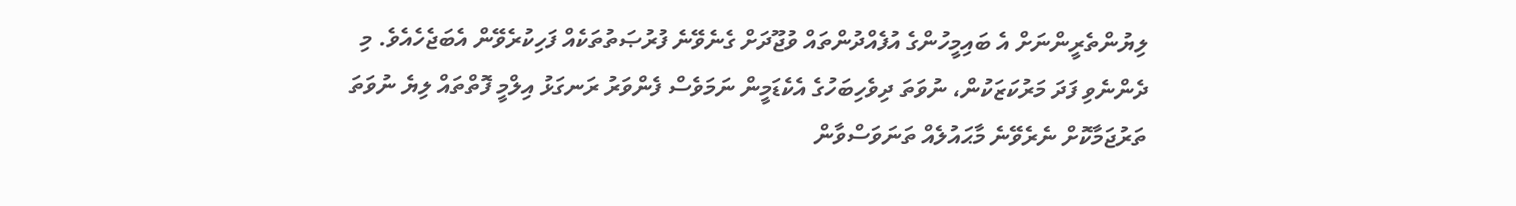ލިޔުންތެރީންނަށް އެ ބައިމީހުންގެ އުފެއްދުންތައް ވުޖޫދަށް ގެނެވޭނެ ފުރުޞަތުތަކެއް ފަހިކުރެވޭން އެބަޖެހެއެވެ. މި ދެންނެވި ފަދަ މަރުކަޒަކުން، ނުވަތަ ދިވެހިބަހުގެ އެކެޑަމީން ނަމަވެސް ފެންވަރު ރަނގަޅު އިލްމީ ފޮތްތައް ލިޔެ ނުވަތަ ތަރުޖަމާކޮށް ނެރެވޭނެ މާޙައުލެއް ތަނަވަސްވާން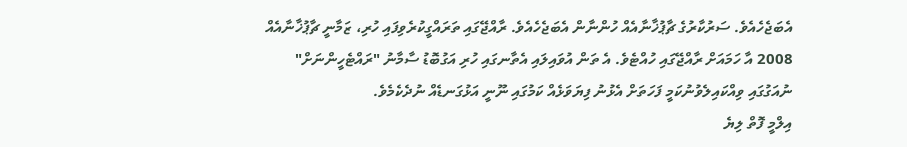އެބަޖެހެއެވެ. ސަރުކާރުގެ ޗާޕުޚާނާއެއް ހުންނާން އެބަޖެހެއެވެ. ރާއްޖޭގައި ތަރައްގީކުރެވިފައި ހުރި، ޒަމާނީ ޗާޕުޚާނާއެއް 2008 އާ ހަމައަށް ރާއްޖޭގައި ހުއްޓެވެ. އެ ތަން އުވައިލައި އެތާނގައި ހުރި އަގުބޮޑު ސާމާނު "ރައްޓެހީންނަށް" ނުއަގުގައި ވިއްކައިލެވުނުކަމީ ފަހަތަށް އެޅުނު ފިޔަވަޅެއް ކަމުގައި ނޫނީ އަޅުގަނޑެއް ނުދެކެމެވެ.
އިލްމީ ފޮތް ލިޔެ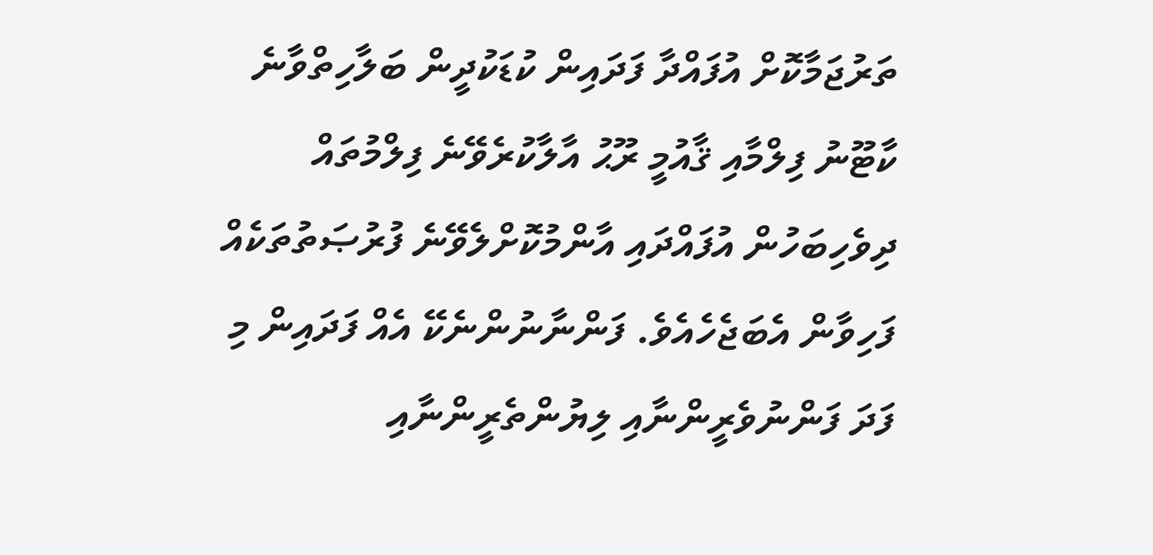ތަރުޖަމާކޮށް އުފައްދާ ފަދައިން ކުޑަކުދީން ބަލާހިތްވާނެ ކާޓޫނު ފިލްމާއި ޤާއުމީ ރޫޙު އާލާކުރެވޭނެ ފިލްމުތައް ދިވެހިބަހުން އުފައްދައި އާންމުކޮށްލެވޭނެ ފުރުޞަތުތަކެއް ފަހިވާން އެބަޖެހެއެވެ. ފަންނާނުންނެކޭ އެއް ފަދައިން މި ފަދަ ފަންނުވެރީންނާއި ލިޔުންތެރީންނާއި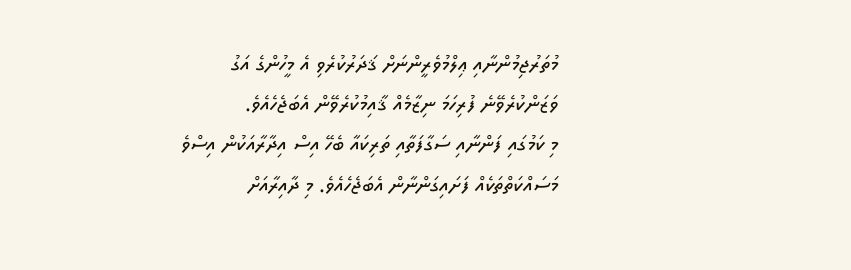މުތަރުޖިމުންނާއި ޢިލްމުވެރީންނަށް ޤަދަރުކުރެވި އެ މީހުންގެ އަގު ވަޒަންކުރެވޭނެ ފުރިހަމަ ނިޒާމެއް ޤާއިމުކުރެވޭން އެބަޖެހެއެވެ.
މި ކަމުގައި ފަންނާއި ސަގާފަތާއި ތަރިކައާ ބެހޭ އިސް އިދާރާއަކުން އިސްވެ މަސައްކަތްތަކެއް ފަށައިގަންނާން އެބަޖެހެއެވެ. މި ދާއިރާއަށް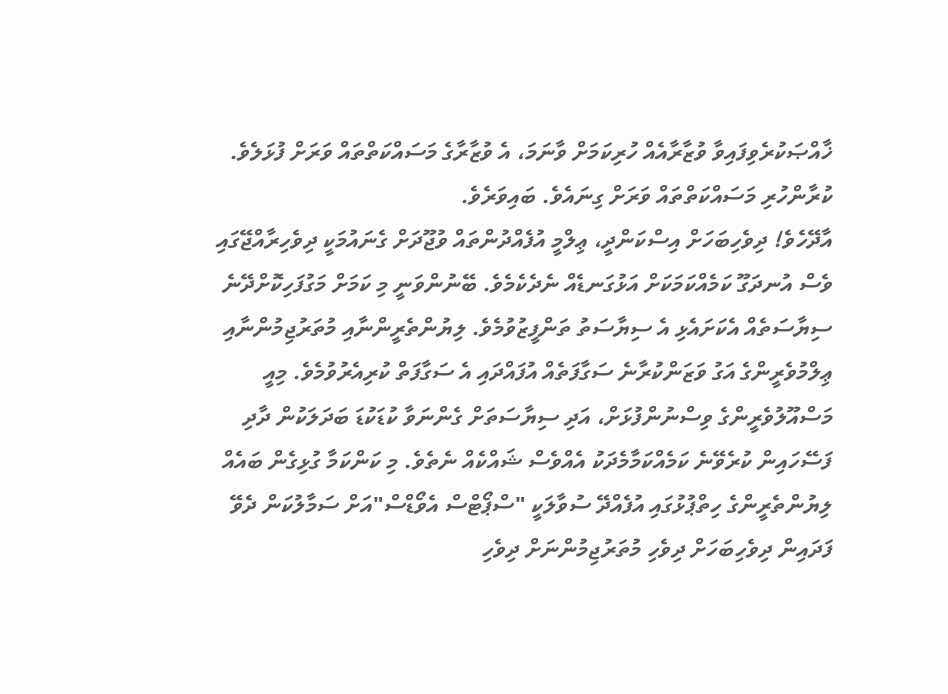ޚާއްޞަކުރެވިފައިވާ ވުޒާރާއެއް ހުރިކަމަށް ވާނަމަ، އެ ވުޒާރާގެ މަސައްކަތްތައް ވަރަށް ފުޅަލެވެ. ކުރާންހުރި މަސައްކަތްތައް ވަރަށް ގިނައެވެ. ބައިވަރެވެ.
އާދޭހެވެ! ދިވެހިބަހަށް އިސްކަންދީ، ޢިލްމީ އުފެއްދުންތައް ވުޖޫދަށް ގެނައުމަކީ ދިވެހިރާއްޖޭގައި ވެސް އުނދަގޫ ކަމެއްކަމަކަށް އަޅުގަނޑެއް ނެދެކެމެވެ. ބޭނުންވަނީ މި ކަމަށް މަގުފަހިކޮށްދޭނެ ސިޔާސަތެއް އެކަށައެޅި އެ ސިޔާސަތު ތަންފީޒުވުމެވެ. ލިޔުންތެރީންނާއި މުތަރުޖިމުންނާއި ޢިލްމުވެރީންގެ އަގު ވަޒަންކުރާނެ ސަގާފަތެއް އުފައްދައި އެ ސަގާފަތް ކުރިއެރުވުމެވެ. މިއީ މަސްއޫލުވެރީންގެ ވިސްނުންފުޅަށް، އަދި ސިޔާސަތަށް ގެންނަވާ ކުޑަކުޑަ ބަދަލަކުން ދާދި ފަސޭހައިން ކުރެވޭނެ ކަމެއްކަމާމެދަކު އެއްވެސް ޝައްކެއް ނެތެވެ. މި ކަންކަމާ ގުޅިގެން ބައެއް ލިޔުންތެރީންގެ ހިތްޕުޅުގައި އުފެއްދޭ ސުވާލަކީ "ސްޕޯޓްސް އެވޯޑްސް"އަށް ސަމާލުކަން ދެވޭ ފަދައިން ދިވެހިބަހަށް ދިވެހި މުތަރުޖިމުންނަށް ދިވެހި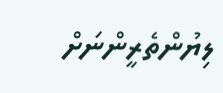ލިޔުންތެރީންނަށް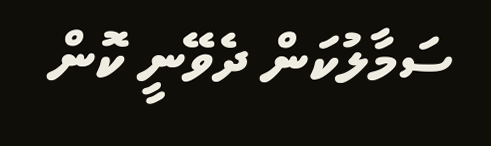ސަމާލުކަން ދެވޭނީ ކޮން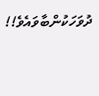ދުވަހަކުންބާވައެވެ!!